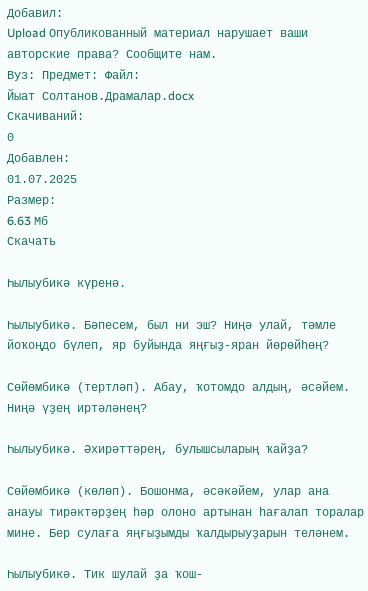Добавил:
Upload Опубликованный материал нарушает ваши авторские права? Сообщите нам.
Вуз: Предмет: Файл:
Йыат Солтанов.Драмалар.docx
Скачиваний:
0
Добавлен:
01.07.2025
Размер:
6.63 Mб
Скачать

Һылыубикә күренә.

Һылыубикә. Бәпесем, был ни эш? Ниңә улай, тәмле йоҡоңдо бүлеп, яр буйында яңғыҙ-яран йөрөйһөң?

Сөйөмбикә (тертләп). Абау, ҡотомдо алдың, әсәйем. Ниңә үҙең иртәләнең?

Һылыубикә. Әхирәттәрең, булышсыларың ҡайҙа?

Сөйөмбикә (көлөп). Бошонма, әсәкәйем, улар ана анауы тирәктәрҙең һәр олоно артынан һағалап торалар мине. Бер сулаға яңғыҙымды ҡалдырыуҙарын теләнем.

Һылыубикә. Тик шулай ҙа ҡош-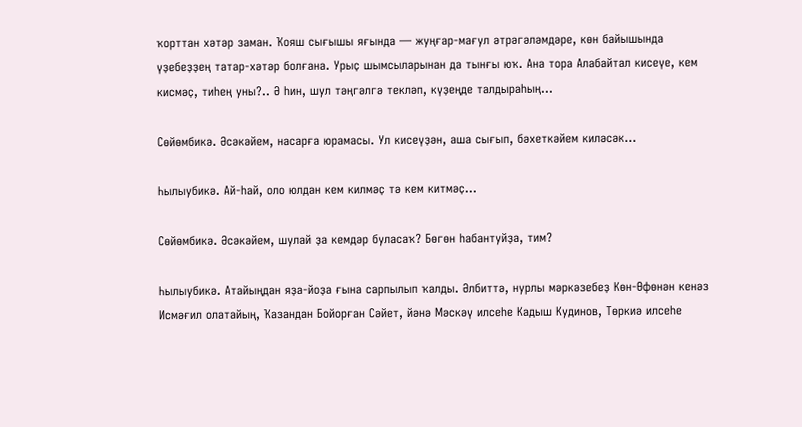ҡорттан хәтәр заман. Ҡояш сығышы яғында — жуңғар-мағул әтрәгәләмдәре, көн байышында үҙебеҙҙең татар-хәтәр болғана. Урыҫ шымсыларынан да тынғы юҡ. Ана тора Алабайтал кисеүе, кем кисмәҫ, тиһең уны?.. Ә һин, шул тәңгәлгә текләп, күҙеңде талдыраһың...

Сөйөмбикә. Әсәкәйем, насарға юрамасы. Ул кисеүҙән, аша сығып, бәхеткәйем киләсәк...

Һылыубикә. Ай-һай, оло юлдан кем килмәҫ тә кем китмәҫ...

Сөйөмбикә. Әсәкәйем, шулай ҙа кемдәр буласаҡ? Бөгөн һабантуйҙа, тим?

Һылыубикә. Атайыңдан яҙа-йоҙа ғына сарпылып ҡалды. Әлбиттә, нурлы мәркәзебеҙ Көн-Өфөнән кенәз Исмәғил олатайың, Ҡазандан Бойорған Сәйет, йәнә Мәскәү илсеһе Кадыш Кудинов, Төркиә илсеһе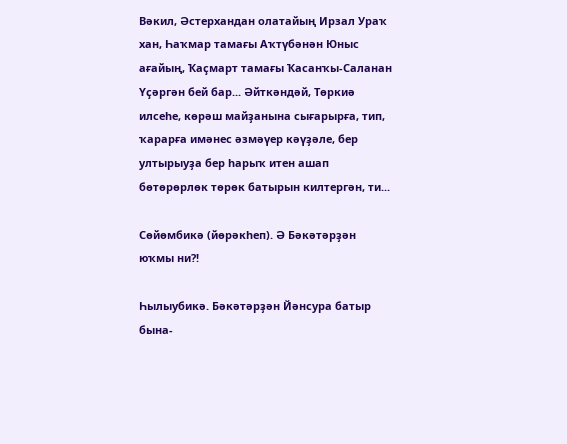Вәкил, Әстерхандан олатайың Ирзал Ураҡ хан, Һаҡмар тамағы Аҡтүбәнән Юныс ағайың, Ҡаҫмарт тамағы Ҡасанҡы-Саланан Үҫәргән бей бар... Әйткәндәй, Төркиә илсеһе, көрәш майҙанына сығарырға, тип, ҡарарға имәнес әзмәүер кәүҙәле, бер ултырыуҙа бер һарыҡ итен ашап бөтөрөрлөк төрөк батырын килтергән, ти...

Сөйөмбикә (йөрәкһеп). Ә Бәкәтәрҙән юҡмы ни?!

Һылыубикә. Бәкәтәрҙән Йәнсура батыр бына-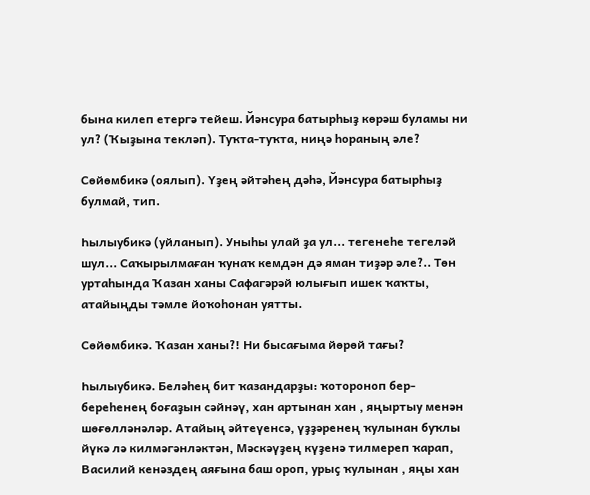бына килеп етергә тейеш. Йәнсура батырһыҙ көрәш буламы ни ул? (Ҡыҙына текләп). Туҡта-туҡта, ниңә һораның әле?

Сөйөмбикә (оялып). Үҙең әйтәһең дәһә, Йәнсура батырһыҙ булмай, тип.

Һылыубикә (уйланып). Уныһы улай ҙа ул... тегенеһе тегеләй шул... Саҡырылмаған ҡунаҡ кемдән дә яман тиҙәр әле?.. Төн уртаһында Ҡазан ханы Сафагәрәй юлығып ишек ҡаҡты, атайыңды тәмле йоҡоһонан уятты.

Сөйөмбикә. Ҡазан ханы?! Ни бысағыма йөрөй тағы?

Һылыубикә. Беләһең бит ҡазандарҙы: ҡотороноп бер-береһенең боғаҙын сәйнәү, хан артынан хан , яңыртыу менән шөғөлләнәләр. Атайың әйтеүенсә, үҙҙәренең ҡулынан буҡлы йүкә лә килмәгәнләктән, Мәскәүҙең күҙенә тилмереп ҡарап, Василий кенәздең аяғына баш ороп, урыҫ ҡулынан , яңы хан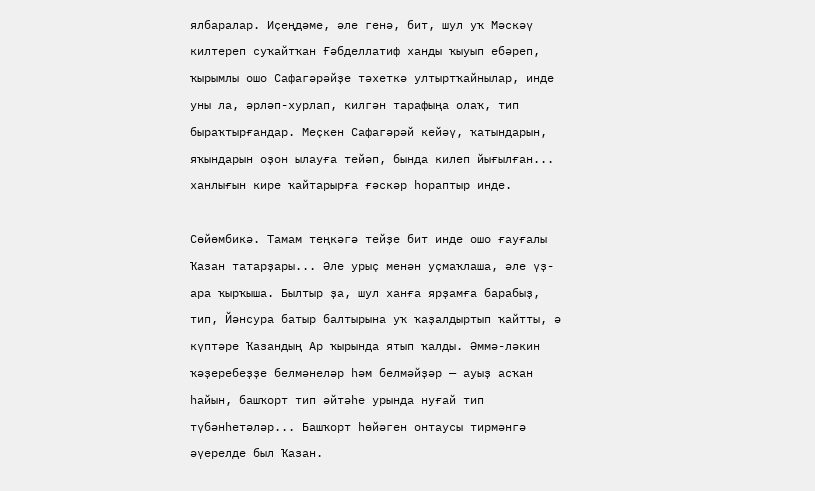ялбаралар. Иҫеңдәме, әле генә, бит, шул уҡ Мәскәү килтереп суҡайтҡан Ғәбделлатиф ханды ҡыуып ебәреп, ҡырымлы ошо Сафагәрәйҙе тәхеткә ултыртҡайнылар, инде уны ла, әрләп-хурлап, килгән тарафыңа олаҡ, тип быраҡтырғандар. Меҫкен Сафагәрәй кейәү, ҡатындарын, яҡындарын оҙон ылауға тейәп, бында килеп йығылған... ханлығын кире ҡайтарырға ғәскәр һораптыр инде.

Сөйөмбикә. Тамам теңкәгә тейҙе бит инде ошо ғауғалы Ҡазан татарҙары... Әле урыҫ менән уҫмаҡлаша, әле үҙ-ара ҡырҡыша. Былтыр ҙа, шул ханға ярҙамға барабыҙ, тип, Йәнсура батыр балтырына уҡ ҡаҙалдыртып ҡайтты, ә күптәре Ҡазандың Ар ҡырында ятып ҡалды. Әммә-ләкин ҡәҙеребеҙҙе белмәнеләр һәм белмәйҙәр — ауыҙ асҡан һайын, башҡорт тип әйтәһе урында нуғай тип түбәнһетәләр... Башҡорт һөйәген онтаусы тирмәнгә әүерелде был Ҡазан.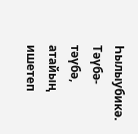Һылыубикә. Тәүбә-тәүбә, атайың ишетеп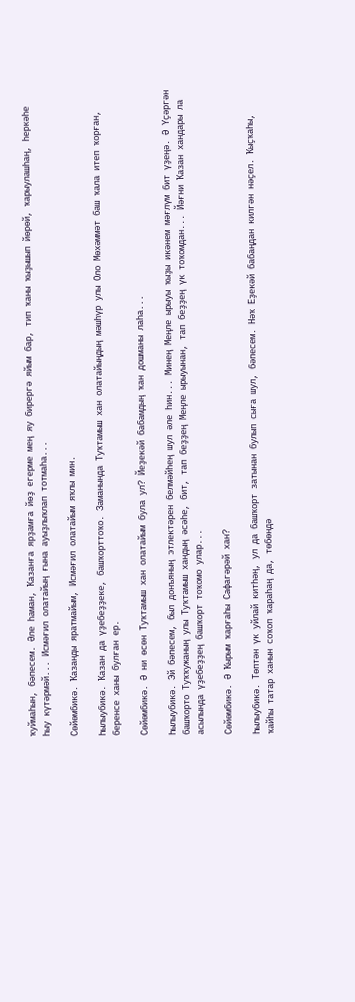ҡуймаһын, бәпесем. Әле һаман, Ҡазанға ярҙамға йөҙ егерме мең яу бирергә яйым бар, тип ҡаны ҡыҙышып йөрөй, ҡарыулашһаң, һеркәһе һыу күтәрмәй... Исмәғил олатайың ғына ауыҙлыҡлап тотмаһа...

Сөйөмбикә. Ҡазанды яратмайым, Исмәғил олатайым яҡлы мин.

Һылыубикә. Ҡазан да үҙебеҙҙеке, башҡорттоҡо. Заманында Туҡтамыш хан олатайыңдың мәшһүр улы Оло Мөхәммәт баш ҡала итеп ҡорған, беренсе ханы булған ер.

Сөйөмбикә. Ә ни өсөн Туҡтамыш хан олатайым була ул? Йеҙекәй бабамдың ҡан дошманы лаһа...

Һылыубикә. Эй бәпесем, был донъяның этлектәрен белмәйһең шул әле һин... Минең Меңле ырыуы ҡыҙы икәнем мәғлүм бит үҙеңә. Ә Үҫәргән башҡорто Туҡҡужаның улы Туҡтамыш хандың әсәһе, бит, тап беҙҙең Меңле ырыуынан, тап беҙҙең үк тоҡомдан... Йәғни Ҡазан хандары ла асылында үҙебеҙҙең башҡорт тоҡомо улар...

Сөйөмбикә. Ә Ҡырым ҡарғаһы Сафагәрәй хан?

Һылыубикә. Төптән үк уйлай китһәң, ул да башҡорт затынан булып сыға шул, бәпесем. Нәҡ Еҙекәй бабаңдан килгән нәҫел. Ҡыҫҡаһы, ҡайһы татар ханын соҡоп ҡараһаң да, төбөндә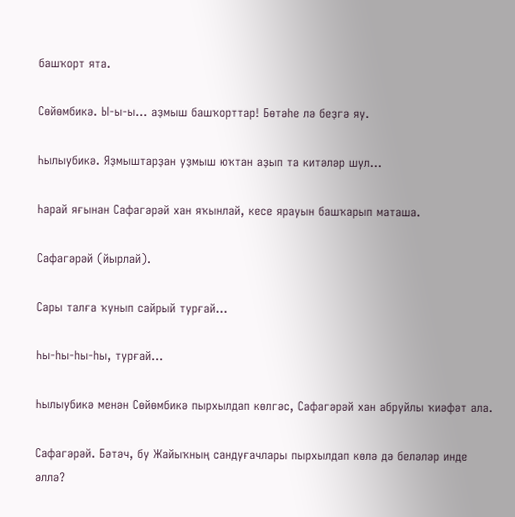башҡорт ята.

Сөйөмбикә. Ы-ы-ы... аҙмыш башҡорттар! Бөтәһе лә беҙгә яу.

Һылыубикә. Яҙмыштарҙан уҙмыш юҡтан аҙып та китәләр шул...

Һарай яғынан Сафагәрәй хан яҡынлай, кесе ярауын башҡарып маташа.

Сафагәрәй (йырлай).

Сары талға ҡунып сайрый турғай...

Һы-һы-һы-һы, турғай...

Һылыубикә менән Сөйөмбикә пырхылдап көлгәс, Сафагәрәй хан абруйлы ҡиәфәт ала.

Сафагәрәй. Бәтәч, бу Жайыҡның сандуғачлары пырхылдап көлә дә беләләр инде әллә?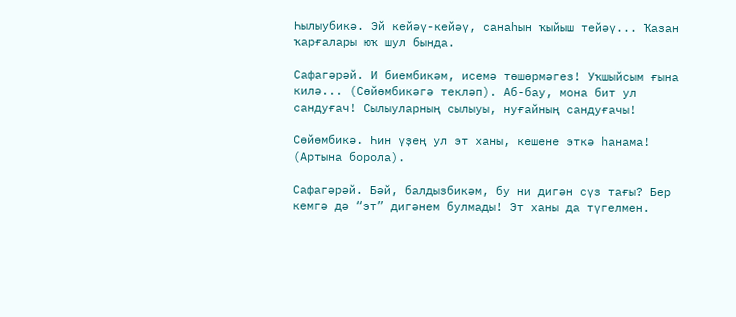Һылыубикә. Эй кейәү-кейәү, санаһын ҡыйыш тейәү... Ҡазан ҡарғалары юҡ шул бында.

Сафагәрәй. И биембикәм, исемә төшөрмәгез! Уҡшыйсым ғына килә... (Сөйөмбикәгә текләп). Аб-бау, мона бит ул сандуғач! Сылыуларның сылыуы, нуғайның сандуғачы!

Сөйөмбикә. Һин үҙең ул эт ханы, кешене эткә һанама! (Артына борола).

Сафагәрәй. Бәй, балдызбикәм, бу ни дигән сүз тағы? Бер кемгә дә “эт” дигәнем булмады! Эт ханы да түгелмен.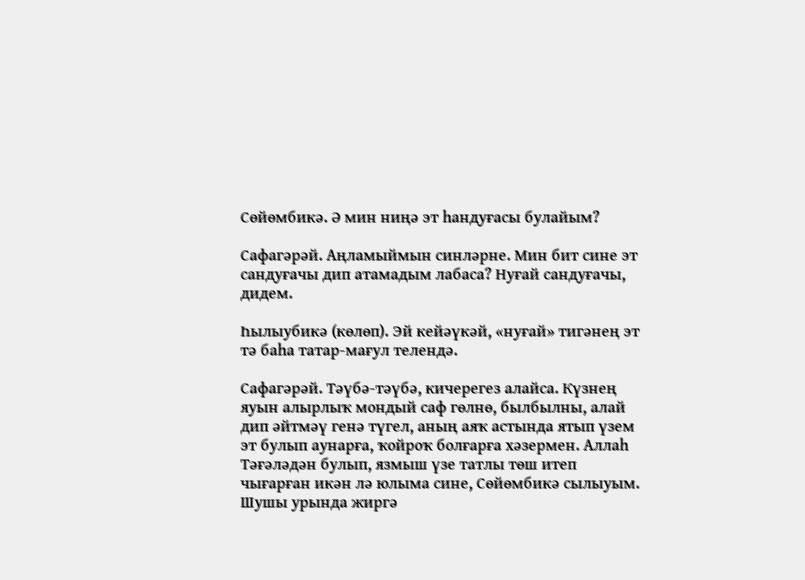Сөйөмбикә. Ә мин ниңә эт һандуғасы булайым?

Сафагәрәй. Аңламыймын синләрне. Мин бит сине эт сандуғачы дип атамадым лабаса? Нуғай сандуғачы, дидем.

Һылыубикә (көлөп). Эй кейәүкәй, «нуғай» тигәнең эт тә баһа татар-мағул телендә.

Сафагәрәй. Тәүбә-тәүбә, кичерегез алайса. Күзнең яуын алырлыҡ мондый саф гөлнө, былбылны, алай дип әйтмәү генә түгел, аның аяҡ астында ятып үзем эт булып аунарға, ҡойроҡ болғарға хәзермен. Аллаһ Тәғәләдән булып, язмыш үзе татлы төш итеп чығарған икән лә юлыма сине, Сөйөмбикә сылыуым. Шушы урында жиргә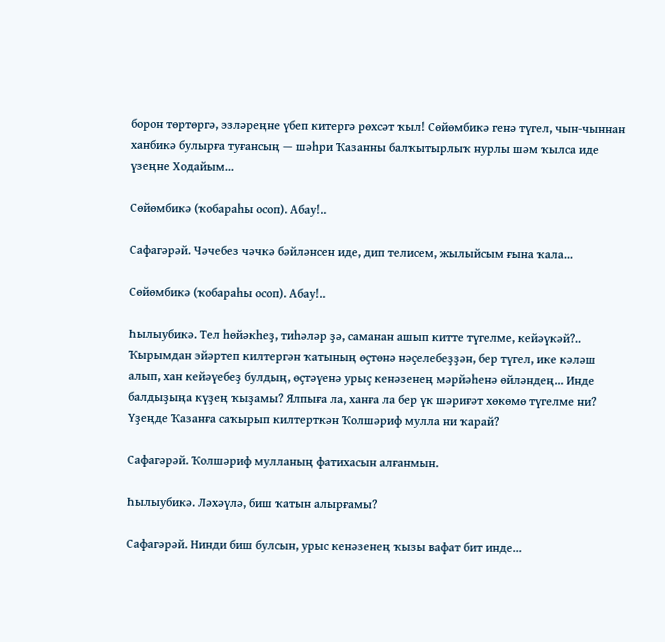борон төртөргә, эзләреңне үбеп китергә рөхсәт ҡыл! Сөйөмбикә генә түгел, чын-чыннан ханбикә булырға туғансың — шәһри Ҡазанны балҡытырлыҡ нурлы шәм ҡылса иде үзеңне Ходайым...

Сөйөмбикә (ҡобараһы осоп). Абау!..

Сафагәрәй. Чәчебез чәчкә бәйләнсен иде, дип телисем, жылыйсым ғына ҡала...

Сөйөмбикә (ҡобараһы осоп). Абау!..

Һылыубикә. Тел һөйәкһеҙ, тиһәләр ҙә, саманан ашып китте түгелме, кейәүкәй?.. Ҡырымдан эйәртеп килтергән ҡатының өҫтөнә нәҫелебеҙҙән, бер түгел, ике кәләш алып, хан кейәүебеҙ булдың, өҫтәүенә урыҫ кенәзенең мәрйәһенә өйләндең... Инде балдыҙыңа күҙең ҡыҙамы? Ялпыға ла, ханға ла бер үк шәриғәт хөкөмө түгелме ни? Үҙеңде Ҡазанға саҡырып килтерткән Ҡолшәриф мулла ни ҡарай?

Сафагәрәй. Ҡолшәриф мулланың фатихасын алғанмын.

Һылыубикә. Ләхәүлә, биш ҡатын алырғамы?

Сафагәрәй. Нинди биш булсын, урыс кенәзенең ҡызы вафат бит инде...